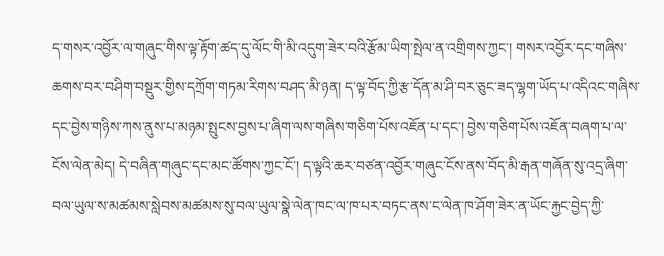ད་གསར་འབྱོར་ལ་གཞུང་གིས་ལྟ་རྟོག་ཚད་དུ་ལོང་གི་མི་འདུག་ཟེར་བའི་རྩོམ་ཡིག་སྤེལ་ན་འགྲིགས་ཀྱང་། གསར་འབྱོར་དང་གཞིས་ཆགས་བར་བཤིག་བསྡུར་གྱིས་དཀྲོག་གཏམ་རིགས་བཤད་མི་ཉན། ད་ལྟ་བོད་ཀྱི་རྩ་དོན་མ་ཤི་བར་ཅུང་ཟད་ལྷག་ཡོད་པ་འདིའང་གཞིས་དང་བྱེས་གཉིས་ཀས་ནུས་པ་མཉམ་སྤུངས་བྱས་པ་ཞིག་ལས་གཞིས་གཅིག་པོས་འཇོན་པ་དང་། བྱེས་གཅིག་པོས་འཇོན་བཞག་པ་ལ་ངོས་ལེན་མེད། དེ་བཞིན་གཞུང་དང་མང་ཚོགས་ཀྱང་ངོ་། ད་ལྟའི་ཆར་བཙན་འབྱོར་གཞུང་ངོས་ནས་བོད་མི་རྒན་གཞོན་སུ་འདྲ་ཞིག་བལ་ཡུལ་ས་མཚམས་སླེབས་མཚམས་སུ་བལ་ཡུལ་སྣེ་ལེན་ཁང་ལ་ཁ་པར་བཏང་ནས་ང་ལེན་ཁ་ཤོག་ཟེར་ན་ཡོང་རྐྱང་བྱེད་ཀྱི་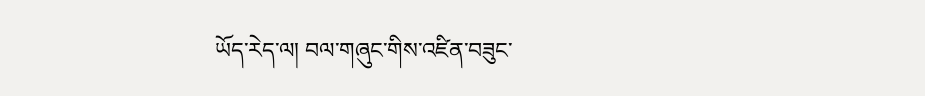ཡོད་རེད་ལ། བལ་གཞུང་གིས་འཛིན་བཟུང་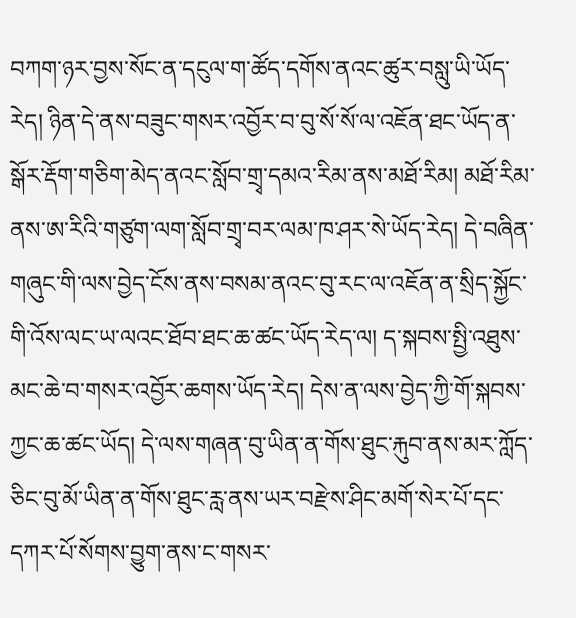བཀག་ཉར་བྱས་སོང་ན་དངུལ་ག་ཚོད་དགོས་ནའང་ཚུར་བསླུ་ཡི་ཡོད་རེད། ཉིན་དེ་ནས་བཟུང་གསར་འབྱོར་བ་བུ་སོ་སོ་ལ་འཇོན་ཐང་ཡོད་ན་སྒོར་རྡོག་གཅིག་མེད་ནའང་སློབ་གྲྭ་དམའ་རིམ་ནས་མཐོ་རིམ། མཐོ་རིམ་ནས་ཨ་རིའི་གཙུག་ལག་སློབ་གྲྭ་བར་ལམ་ཁ་ཤར་སེ་ཡོད་རེད། དེ་བཞིན་གཞུང་གི་ལས་བྱེད་ངོས་ནས་བསམ་ནའང་བུ་རང་ལ་འཇོན་ན་སྲིད་སྐྱོང་གི་འོས་ལང་ཡ་ལའང་ཐོབ་ཐང་ཆ་ཚང་ཡོད་རེད་ལ། ད་སྐབས་སྤྱི་འཐུས་མང་ཆེ་བ་གསར་འབྱོར་ཆགས་ཡོད་རེད། དེས་ན་ལས་བྱེད་ཀྱི་གོ་སྐབས་ཀྱང་ཆ་ཚང་ཡོད། དེ་ལས་གཞན་བུ་ཡིན་ན་གོས་ཐུང་རྐུབ་ནས་མར་ཀློད་ཅིང་བུ་མོ་ཡིན་ན་གོས་ཐུང་རླ་ནས་ཡར་བརྫེས་ཤིང་མགོ་སེར་པོ་དང་དཀར་པོ་སོགས་བྱུག་ནས་ང་གསར་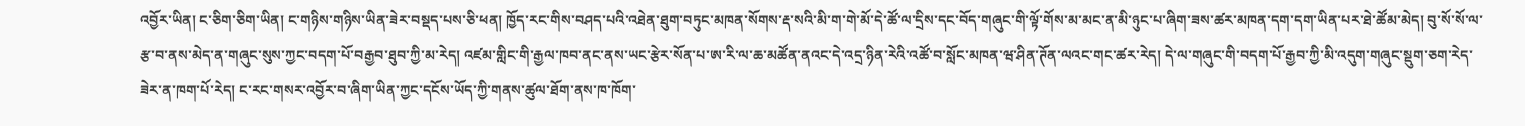འབྱོར་ཡིན། ང་ཅིག་ཅིག་ཡིན། ང་གཉིས་གཉིས་ཡིན་ཟེར་བསྡད་པས་ཅི་ཕན། ཁྱོད་རང་གིས་བཤད་པའི་འཐེན་ཐུག་བཏུང་མཁན་སོགས་རྡ་སའི་མི་ག་གེ་མོ་དེ་ཚོ་ལ་དྲིས་དང་བོད་གཞུང་གི་ལྟོ་གོས་མ་མང་ན་མི་ཉུང་པ་ཞིག་ཟས་ཚར་མཁན་དག་དག་ཡིན་པར་ཐེ་ཚོམ་མེད། བུ་སོ་སོ་ལ་རྩ་བ་ནས་མེད་ན་གཞུང་སུས་ཀྱང་བདག་པོ་བརྒྱབ་ཐུབ་ཀྱི་མ་རེད། འཛམ་གླིང་གི་རྒྱལ་ཁབ་ནང་ནས་ཡང་རྩེར་སོན་པ་ཨ་རི་ལ་ཆ་མཚོན་ནའང་དེ་འདྲ་ཉིན་རེའི་འཚོ་བ་སློང་མཁན་ཝ་ཤིན་ཊོན་ལའང་གང་ཚར་རེད། དེ་ལ་གཞུང་གི་བདག་པོ་རྒྱབ་ཀྱི་མི་འདུག་གཞུང་སྡུག་ཅག་རེད་ཟེར་ན་ཁག་པོ་རེད། ང་རང་གསར་འབྱོར་བ་ཞིག་ཡིན་ཀྱང་དངོས་ཡོད་ཀྱི་གནས་ཚུལ་ཐོག་ནས་ཁ་ཁོག་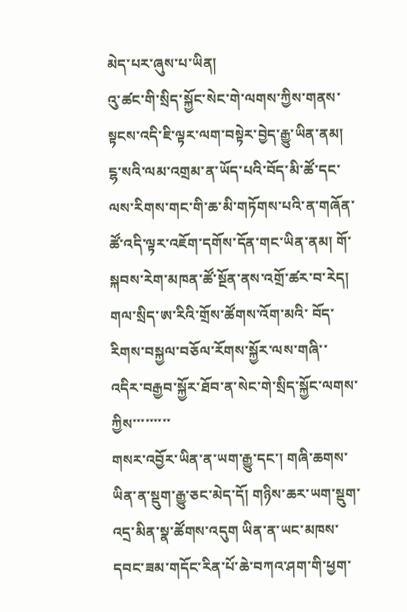མེད་པར་ཞུས་པ་ཡིན།
འུ་ཚང་གི་སྲིད་སྐྱོང་སེང་གེ་ལགས་ཀྱིས་གནས་སྟངས་འདི་ཇི་ལྟར་ལག་བསྟེར་བྱེད་རྒྱུ་ཡིན་ནམ། ངྷ་སའི་ལམ་འགྲམ་ན་ཡོད་པའི་བོད་མི་ཚོ་དང་ལས་རིགས་གང་གི་ཆ་མི་གཏོགས་པའི་ན་གཞོན་ཚོ་འདི་ལྟར་འཇོག་དགོས་དོན་གང་ཡིན་ནམ། གོ་སྐབས་རེག་མཁན་ཚོ་སྔོན་ནས་འགྲོ་ཚར་བ་རེད། གལ་སྲིད་ཨ་རིའི་གྲོས་ཚོགས་འོག་མའི་ བོད་རིགས་བསྐྱལ་བཅོལ་རོགས་སྐྱོར་ལས་གཞི་་འདིར་བརྒྱབ་སྐྱོར་ཐོབ་ན་སེང་གེ་སྲིད་སྐྱོང་ལགས་ཀྱིས་་་་་་་་་
གསར་འབྱོར་ཡིན་ན་ཡག་རྒྱུ་དང་། གཞི་ཆགས་ཡིན་ན་སྡུག་རྒྱུ་ཅང་མེད་དོ། གཉིས་ཆར་ཡག་སྡུག་འདྲ་མིན་སྣ་ཚོགས་འདུག ཡིན་ན་ཡང་མཁས་དབང་ཟམ་གདོང་རིན་པོ་ཆེ་བཀའ་ཤག་གི་ཕྱག་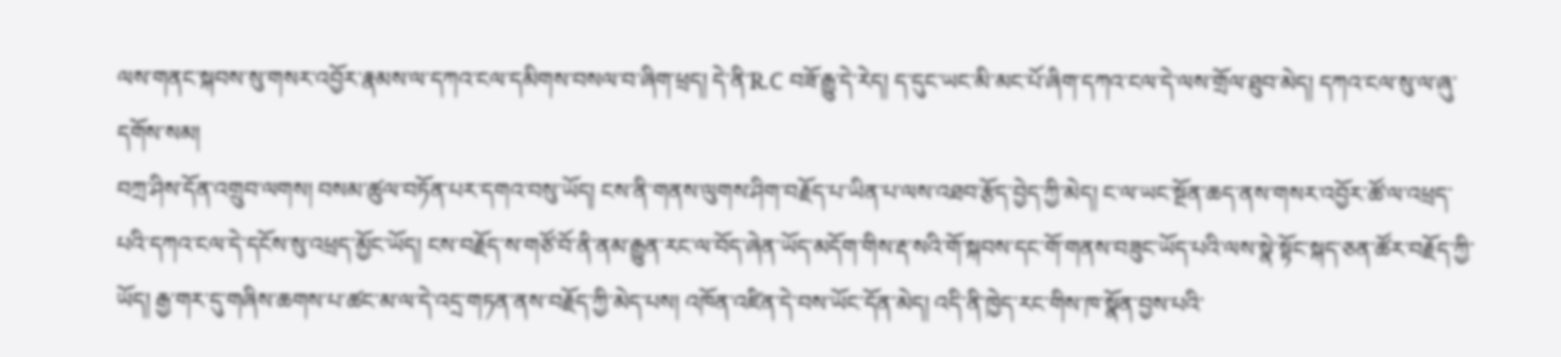ལས་གནང་སྐབས་སུ་གསར་འབྱོར་རྣམས་ལ་དཀའ་ངལ་དམིགས་བསལ་བ་ཞིག་ཕྲད། དེ་ནི་R.C བཟོ་རྒྱུ་དེ་རེད། ད་དུང་ཡང་མི་མང་པོ་ཞིག་དཀའ་ངལ་དེ་ལས་གྲོལ་ཐུབ་མེད། དཀའ་ངལ་སུ་ལ་ཞུ་དགོས་སམ།
བཀྲ་ཤིས་དོན་འགྲུབ་ལགས། བསམ་ཚུལ་བཏོན་པར་དགའ་བསུ་ཡོད། ངས་ནི་གནས་ལུགས་ཤིག་བརྗོད་པ་ཡིན་པ་ལས་འཐབ་རྩོད་བྱེད་ཀྱི་མེད། ང་ལ་ཡང་སྔོན་ཆད་ནས་གསར་འབྱོར་ཚོ་ལ་འཕྲད་པའི་དཀའ་ངལ་དེ་དངོས་སུ་འཕྲད་མྱོང་ཡོད། ངས་བརྗོད་ས་གཙོ་བོ་ནི་ནམ་རྒྱུན་རང་ལ་བོད་ཞེན་ཡོད་མདོག་གིས་རྡ་སའི་གོ་སྐབས་དང་གོ་གནས་བཟུང་ཡོད་པའི་ལས་སྣེ་སྟོང་སྐད་ཅན་ཚོར་བརྗོད་ཀྱི་ཡོད། རྒྱ་གར་དུ་གཞིས་ཆགས་པ་ཚང་མ་ལ་དེ་འདྲ་གཏན་ནས་བརྗོད་ཀྱི་མེད་པས། འཁོན་འཛིན་དེ་བས་ཡོང་དོན་མེད། འདི་ནི་ཁྱེད་རང་གིས་ཁ་སྣོན་བྱས་པའི་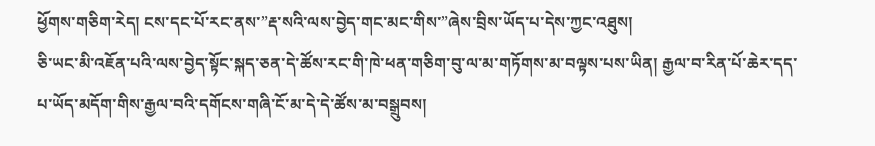ཕྱོགས་གཅིག་རེད། ངས་དང་པོ་རང་ནས་”རྡ་སའི་ལས་བྱེད་གང་མང་གིས་”ཞེས་བྲིས་ཡོད་པ་དེས་ཀྱང་འཐུས།
ཅི་ཡང་མི་འཇོན་པའི་ལས་བྱེད་སྟོང་སྐད་ཅན་དེ་ཚོས་རང་གི་ཁེ་ཕན་གཅིག་བུ་ལ་མ་གཏོགས་མ་བལྟས་པས་ཡིན། རྒྱལ་བ་རིན་པོ་ཆེར་དད་པ་ཡོད་མདོག་གིས་རྒྱལ་བའི་དགོངས་གཞི་ངོ་མ་དེ་དེ་ཚོས་མ་བསྒྲུབས།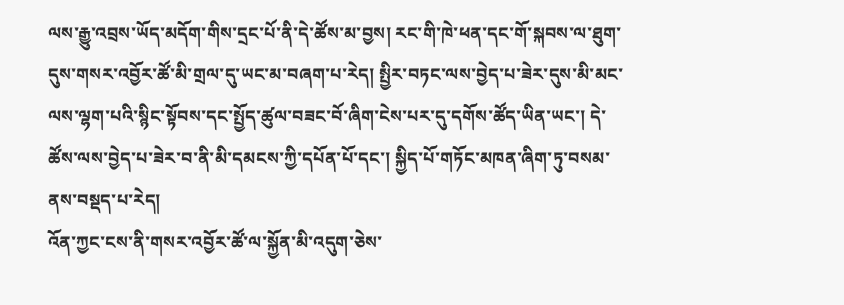ལས་རྒྱུ་འབྲས་ཡོད་མདོག་གིས་དྲང་པོ་ནི་དེ་ཚོས་མ་བྱས། རང་གི་ཁེ་ཕན་དང་གོ་སྐབས་ལ་ཐུག་དུས་གསར་འབྱོར་ཚོ་མི་གྲལ་དུ་ཡང་མ་བཞག་པ་རེད། སྤྱིར་བཏང་ལས་བྱེད་པ་ཟེར་དུས་མི་མང་ལས་ལྷག་པའི་སྙིང་སྟོབས་དང་སྤྱོད་ཚུལ་བཟང་བོ་ཞིག་ངེས་པར་དུ་དགོས་ཚོད་ཡིན་ཡང་། དེ་ཚོས་ལས་བྱེད་པ་ཟེར་བ་ནི་མི་དམངས་ཀྱི་དཔོན་པོ་དང་། སྐྱིད་པོ་གཏོང་མཁན་ཞིག་ཏུ་བསམ་ནས་བསྡད་པ་རེད།
འོན་ཀྱང་ངས་ནི་གསར་འབྱོར་ཚོ་ལ་སྐྱོན་མི་འདུག་ཅེས་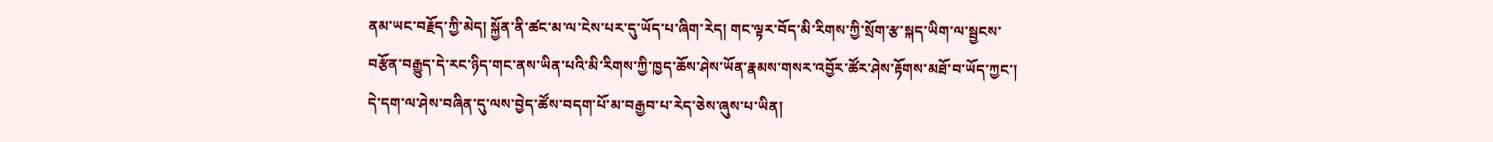ནམ་ཡང་བརྗོད་ཀྱི་མེད། སྐྱོན་ནི་ཚང་མ་ལ་ངེས་པར་དུ་ཡོད་པ་ཞིག་རེད། གང་ལྟར་བོད་མི་རིགས་ཀྱི་སྲོག་རྩ་སྐད་ཡིག་ལ་སྦྱངས་བརྩོན་བརྒྱུད་དེ་རང་ཉིད་གང་ནས་ཡིན་པའི་མི་རིགས་ཀྱི་ཁྱད་ཆོས་ཤེས་ཡོན་རྣམས་གསར་འབྱོར་ཚོར་ཤེས་རྟོགས་མཐོ་བ་ཡོད་ཀྱང་། དེ་དག་ལ་ཤེས་བཞིན་དུ་ལས་བྱེད་ཚོས་བདག་པོ་མ་བརྒྱབ་པ་རེད་ཅེས་ཞུས་པ་ཡིན།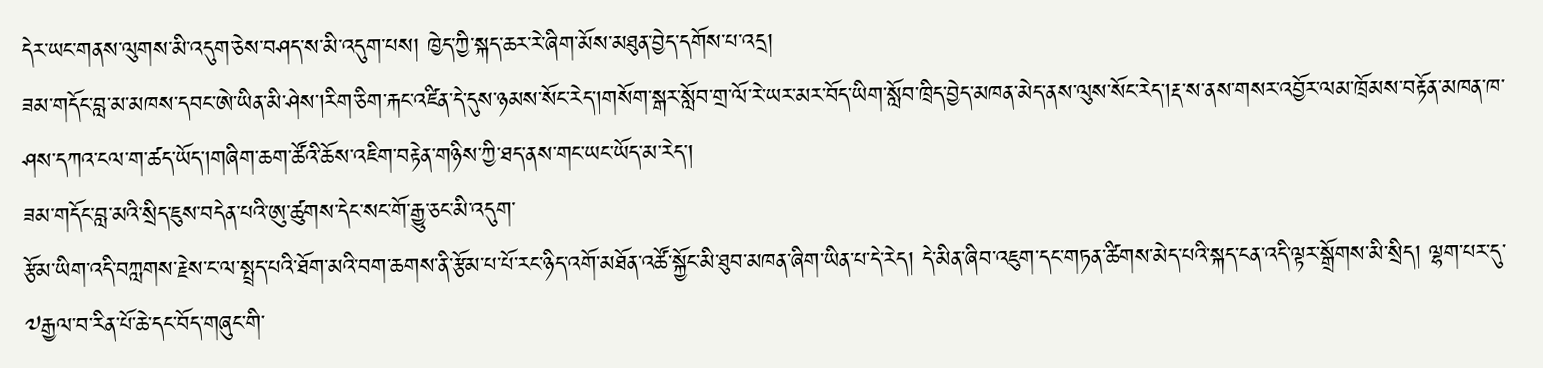དེར་ཡང་གནས་ལུགས་མི་འདུག་ཅེས་བཤད་ས་མི་འདུག་པས། ཁྱེད་ཀྱི་སྐད་ཆར་རེ་ཞིག་མོས་མཐུན་བྱེད་དགོས་པ་འདྲ།
ཟམ་གདོང་བླ་མ་མཁས་དབང་ཨེ་ཡིན་མི་ཤེས་།རིག་ཅིག་རྐང་འཛིན་དེ་དུས་ཉམས་སོང་རེད་།གསོག་སྒར་སློབ་གྲ་ལོ་རེ་ཡར་མར་བོད་ཡིག་སློབ་ཁྲིད་བྱེད་མཁན་མེད་ནས་ལུས་སོང་རེད་།རྡ་ས་ནས་གསར་འབྱོར་ལམ་ཁྲོམས་བརྟོན་མཁན་ཁ་ཤས་དཀའ་ངལ་ག་ཚད་ཡོད་།གཞིག་ཆག་ཚོའི་ཆོས་འཇིག་བརྟེན་གཉིས་ཀྱི་ཐད་ནས་གང་ཡང་ཡོད་མ་རེད་།
ཟམ་གདོང་བླ་མའི་སྲིད་ཇུས་བདེན་པའི་ཨུ་ཚུགས་དེང་སང་གོ་རྒྱུ་ཅང་མི་འདུག་
རྩོམ་ཡིག་འདི་བཀླགས་རྗེས་ང་ལ་སྤྲད་པའི་ཐོག་མའི་བག་ཆགས་ནི་རྩོམ་པ་པོ་རང་ཉིད་འགོ་མཐོན་འཚོ་སྐྱོང་མི་ཐུབ་མཁན་ཞིག་ཡིན་པ་དེ་རེད། དེ་མིན་ཞིབ་འཇུག་དང་གཏན་ཚིགས་མེད་པའི་སྐད་ངན་འདི་ལྟར་སྒྲོགས་མི་སྲིད། ལྷག་པར་དུ་༧རྒྱལ་བ་རིན་པོ་ཆེ་དང་བོད་གཞུང་གི་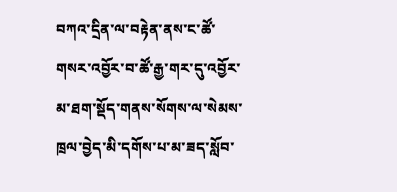བཀའ་དྲིན་ལ་བརྟེན་ནས་ང་ཚོ་གསར་འབྱོར་བ་ཚོ་རྒྱ་གར་དུ་འབྱོར་མ་ཐག་སྡོད་གནས་སོགས་ལ་སེམས་ཁྲལ་བྱེད་མི་དགོས་པ་མ་ཟད་སློབ་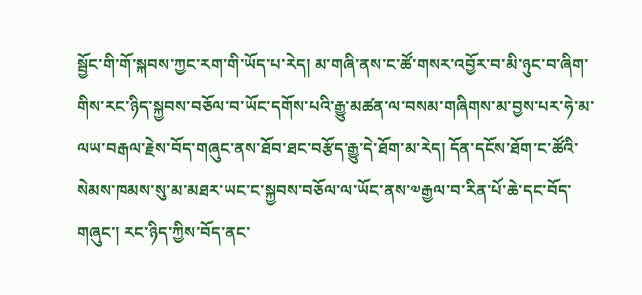སྦྱོང་གི་གོ་སྐབས་ཀྱང་རག་གི་ཡོད་པ་རེད། མ་གཞི་ནས་ང་ཚོ་གསར་འབྱོར་བ་མི་ཉུང་བ་ཞིག་གིས་རང་ཉིད་སྐྱབས་བཅོལ་བ་ཡོང་དགོས་པའི་རྒྱུ་མཚན་ལ་བསམ་གཞིགས་མ་བྱས་པར་ཧེ་མ་ལཡ་བརྒལ་རྗེས་བོད་གཞུང་ནས་ཐོབ་ཐང་བརྩོད་རྒྱུ་དེ་ཐོག་མ་རེད། དོན་དངོས་ཐོག་ང་ཚོའི་སེམས་ཁམས་སུ་མ་མཐར་ཡང་ང་སྐྱབས་བཅོལ་ལ་ཡོང་ནས་༧རྒྱལ་བ་རིན་པོ་ཆེ་དང་བོད་གཞུང་། རང་ཉིད་ཀྱིས་བོད་ནང་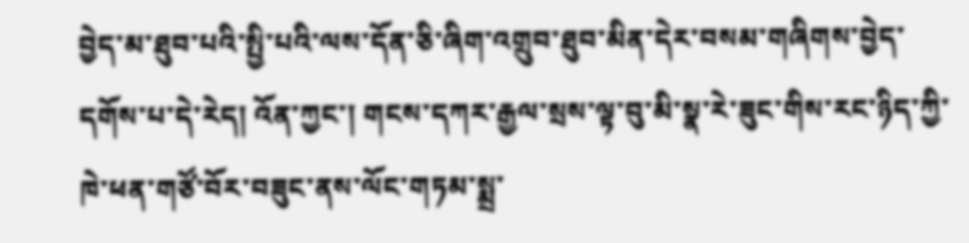བྱེད་མ་ཐུབ་པའི་སྤྱི་པའི་ལས་དོན་ཅི་ཞིག་འགྲུབ་ཐུབ་མིན་དེར་བསམ་གཞིགས་བྱེད་དགོས་པ་དེ་རེད། འོན་ཀྱང་། གངས་དཀར་རྒྱལ་སྲས་ལྟ་བུ་མི་སྣ་རེ་ཟུང་གིས་རང་ཉིད་ཀྱི་ཁེ་ཕན་གཙོ་བོར་བཟུང་ནས་ལོང་གཏམ་སྨྲ་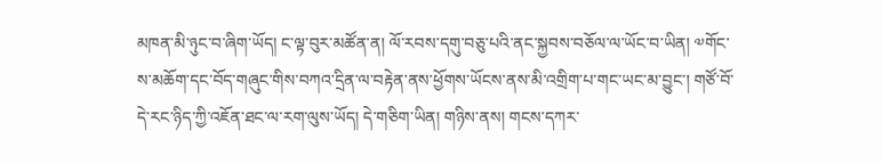མཁན་མི་ཉུང་བ་ཞིག་ཡོད། ང་ལྟ་བུར་མཚོན་ན། ལོ་རབས་དགུ་བཅུ་པའི་ནང་སྐྱབས་བཅོལ་ལ་ཡོང་བ་ཡིན། ༧གོང་ས་མཆོག་དང་བོད་གཞུང་གིས་བཀའ་དྲིན་ལ་བརྟེན་ནས་ཕྱོགས་ཡོངས་ནས་མི་འགྲིག་པ་གང་ཡང་མ་བྱུང་། གཙོ་བོ་དེ་རང་ཉིད་ཀྱི་འཇོན་ཐང་ལ་རག་ལུས་ཡོད། དེ་གཅིག་ཡིན། གཉིས་ནས། གངས་དཀར་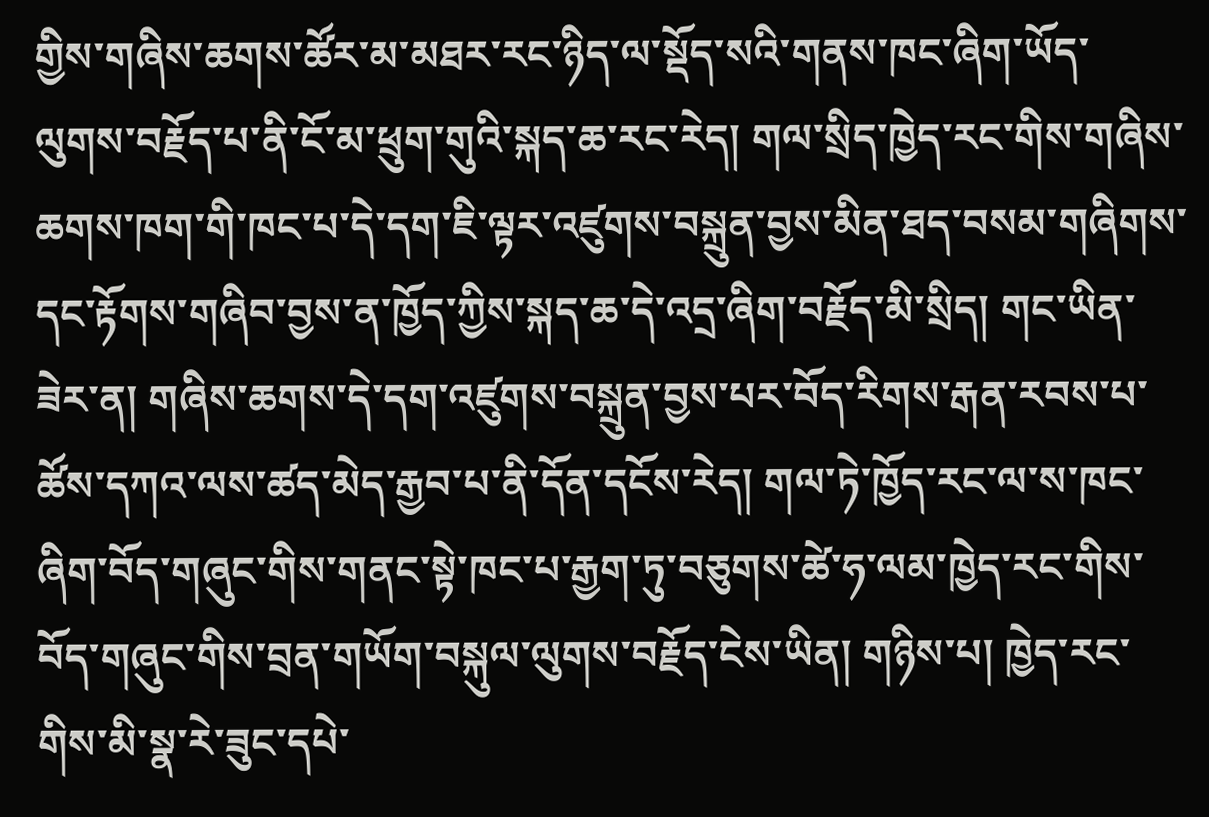གྱིས་གཞིས་ཆགས་ཚོར་མ་མཐར་རང་ཉིད་ལ་སྡོད་སའི་གནས་ཁང་ཞིག་ཡོད་ལུགས་བརྗོད་པ་ནི་ངོ་མ་ཕྲུག་གུའི་སྐད་ཆ་རང་རེད། གལ་སྲིད་ཁྱེད་རང་གིས་གཞིས་ཆགས་ཁག་གི་ཁང་པ་དེ་དག་ཇི་ལྟར་འཛུགས་བསྐྲུན་བྱས་མིན་ཐད་བསམ་གཞིགས་དང་རྟོགས་གཞིབ་བྱས་ན་ཁྱོད་ཀྱིས་སྐད་ཆ་དེ་འདྲ་ཞིག་བརྗོད་མི་སྲིད། གང་ཡིན་ཟེར་ན། གཞིས་ཆགས་དེ་དག་འཛུགས་བསྐྲུན་བྱས་པར་བོད་རིགས་རྒན་རབས་པ་ཚོས་དཀའ་ལས་ཚད་མེད་རྒྱབ་པ་ནི་དོན་དངོས་རེད། གལ་ཏེ་ཁྱོད་རང་ལ་ས་ཁང་ཞིག་བོད་གཞུང་གིས་གནང་སྟེ་ཁང་པ་རྒྱག་ཏུ་བཅུགས་ཚེ་ཧ་ལམ་ཁྱེད་རང་གིས་བོད་གཞུང་གིས་བྲན་གཡོག་བསྐུལ་ལུགས་བརྗོད་ངེས་ཡིན། གཉིས་པ། ཁྱེད་རང་གིས་མི་སྣ་རེ་ཟུང་དཔེ་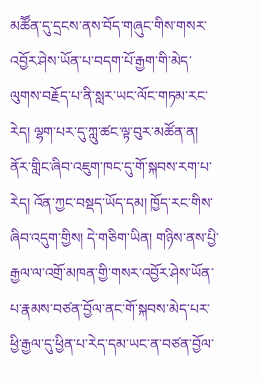མཚཽན་དུ་དྲངས་ནས་བོད་གཞུང་གིས་གསར་འབྱོར་ཤེས་ཡོན་པ་བདག་པོ་རྒྱག་གི་མེད་ལུགས་བརྗོད་པ་ནི་སླར་ཡང་ལོང་གཏམ་རང་རེད། ལྷག་པར་དུ་ཀླུ་ཚང་ལྟ་བུར་མཚོན་ན། ནོར་གླིང་ཞིབ་འཇུག་ཁང་དུ་གོ་སྐབས་རག་པ་རེད། འོན་ཀྱང་བསྡད་ཡོད་དམ། ཁྱོད་རང་གིས་ཞིབ་འདུག་གྱིས། དེ་གཅིག་ཡིན། གཉིས་ནས་པྱི་རྒྱལ་ལ་འགྲོ་མཁན་གྱི་གསར་འབྱོར་ཤེས་ཡོན་པ་རྣམས་བཙན་བྱོལ་ནང་གོ་སྐབས་མེད་པར་ཕྱི་རྒྱལ་དུ་ཕྱིན་པ་རེད་དམ་ཡང་ན་བཙན་བྱོལ་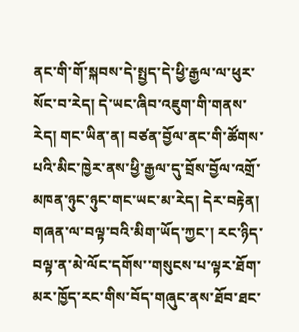ནང་གི་གོ་སྐབས་དེ་སྤྱད་དེ་ཕྱི་རྒྱལ་ལ་ཕུར་སོང་བ་རེད། དེ་ཡང་ཞིབ་འཇུག་གི་གནས་རེད། གང་ཡིན་ན། བཙན་བྱོལ་ནང་གི་ཚོགས་པའི་མིང་ཁྱེར་ནས་ཕྱི་རྒྱལ་དུ་བྲོས་བྱོལ་འགྲོ་མཁན་ཉུང་ཉུང་གང་ཡང་མ་རེད། དེར་བརྟེན། གཞན་ལ་བལྟ་བའི་མིག་ཡོད་ཀྱང་། རང་ཉིད་བལྟ་ན་མེ་ལོང་དགོས་་གསུངས་པ་ལྟར་ཐོག་མར་ཁྱོད་རང་གིས་བོད་གཞུང་ནས་ཐོབ་ཐང་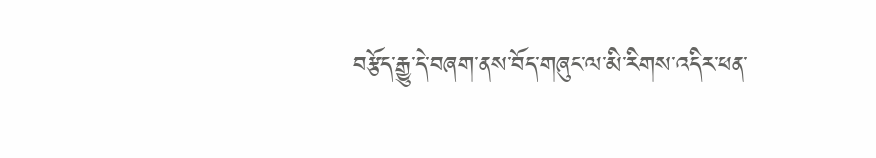བརྩོད་རྒྱུ་དེ་བཞག་ནས་བོད་གཞུང་ལ་མི་རིགས་འདིར་ཕན་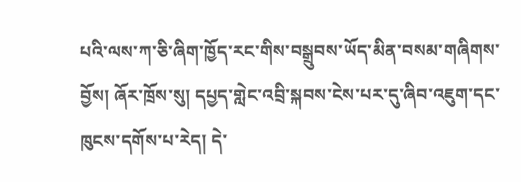པའི་ལས་ཀ་ཅི་ཞིག་ཁྱོད་རང་གིས་བསྒྲུབས་ཡོད་མིན་བསམ་གཞིགས་བྱོས། ཞོར་ཁྲོས་སུ། དཔྱད་གླེང་འབྲི་སྐབས་ངེས་པར་དུ་ཞིབ་འཇུག་དང་ཁུངས་དགོས་པ་རེད། དེ་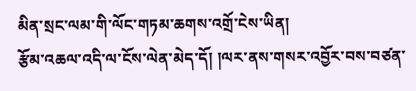མིན་སྲང་ལམ་གི་ལོང་གཏམ་ཆགས་འགྲོ་ངེས་ཡིན།
རྩོམ་འཆལ་འདི་ལ་ངོས་ལེན་མེད་དོ། །ལར་ནས་གསར་འབྱོར་བས་བཙན་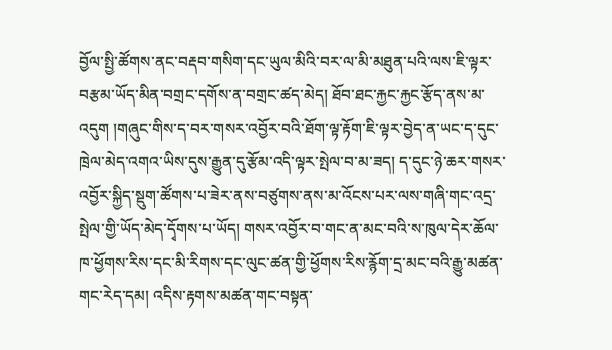བྱོལ་སྤྱི་ཚོགས་ནང་བརྡབ་གསིག་དང་ཡུལ་མིའི་བར་ལ་མི་མཐུན་པའི་ལས་ཇི་ལྟར་བརྩམ་ཡོད་མིན་བགྲང་དགོས་ན་བགྲང་ཚད་མེད། ཐོབ་ཐང་རྐྱང་རྐྱང་རྩོད་ནས་མ་འདུག །གཞུང་གིས་ད་བར་གསར་འབྱོར་བའི་ཐོག་ལྟ་རྟོག་ཇི་ལྟར་བྱེད་ན་ཡང་ད་དུང་ཁྲེལ་མེད་འགའ་ཡིས་དུས་རྒྱུན་དུ་རྩོམ་འདི་ལྟར་སྤེལ་བ་མ་ཟད། ད་དུང་ཉེ་ཆར་གསར་འབྱོར་སྐྱིད་སྡུག་ཚོགས་པ་ཟེར་ནས་བཙུགས་ནས་མ་འོངས་པར་ལས་གཞི་གང་འདྲ་སྤེལ་གྱི་ཡོད་མེད་དྭོགས་པ་ཡོད། གསར་འབྱོར་བ་གང་ན་མང་བའི་ས་ཁུལ་དེར་ཆོལ་ཁ་ཕྱོགས་རིས་དང་མི་རིགས་དང་ལུང་ཚན་གྱི་ཕྱོགས་རིས་རྙོག་དྲ་མང་བའི་རྒྱུ་མཚན་གང་རེད་དམ། འདིས་རྟགས་མཚན་གང་བསྟན་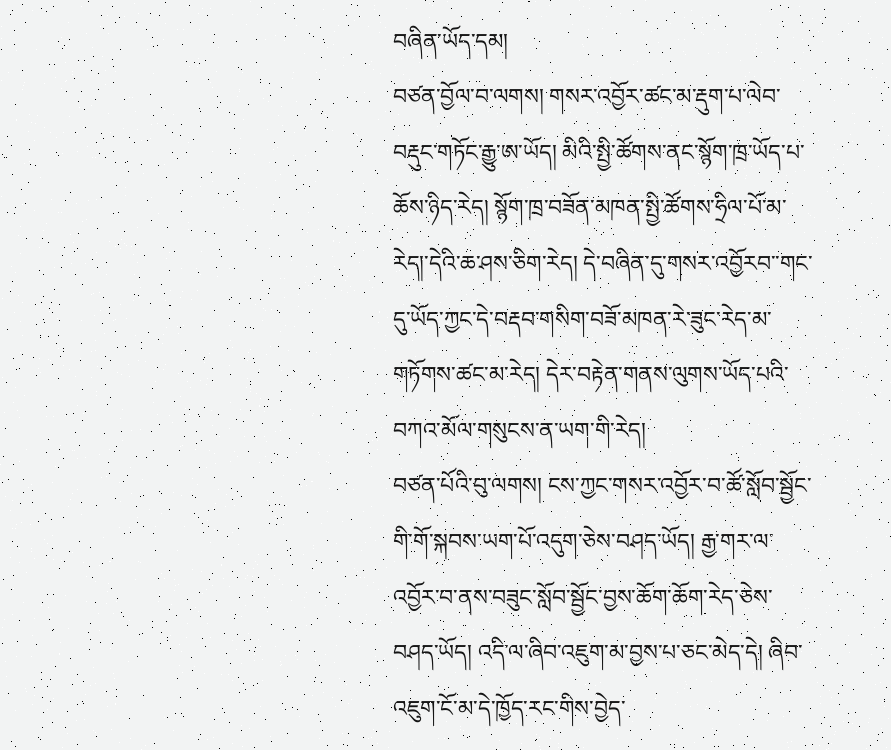བཞིན་ཡོད་དམ།
བཙན་བྱོལ་བ་ལགས། གསར་འབྱོར་ཚང་མ་རྡུག་པ་ལེབ་བརྡུང་གཏོང་རྒྱུ་ཨ་ཡོད། མིའི་སྤྱི་ཚོགས་ནང་སྙོག་ཁྲ་ཡོད་པ་ཆོས་ཉིད་རེད། སྙོག་ཁྲ་བཟོན་མཁན་སྤྱི་ཚོགས་ཧྲིལ་པོ་མ་རེད།་དེའི་ཆ་ཤས་ཅིག་རེད། དེ་བཞིན་དུ་གསར་འབྱོརབ་་གང་དུ་ཡོད་ཀྱང་དེ་བརྡབ་གསིག་བཟོ་མཁན་རེ་ཟུང་རེད་མ་གཏོགས་ཚང་མ་རེད། དེར་བརྟེན་གནས་ལུགས་ཡོད་པའི་བཀའ་མོལ་གསུངས་ན་ཡག་གི་རེད།
བཙན་པོའི་བུ་ལགས། ངས་ཀྱང་གསར་འབྱོར་བ་ཚོ་སློབ་སྦྱོང་གི་གོ་སྐབས་ཡག་པོ་འདུག་ཅེས་བཤད་ཡོད། རྒྱ་གར་ལ་འབྱོར་བ་ནས་བཟུང་སློབ་སྦྱོང་བྱས་ཆོག་ཆོག་རེད་ཅེས་བཤད་ཡོད། འདི་ལ་ཞིབ་འཇུག་མ་བྱས་པ་ཅང་མེད་དེ། ཞིབ་འཇུག་ངོ་མ་དེ་ཁྱོད་རང་གིས་བྱེད་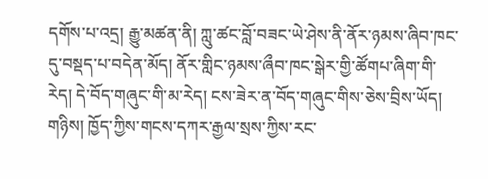དགོས་པ་འདྲ། རྒྱུ་མཚན་ནི། ཀླུ་ཚང་བློ་བཟང་ཡེ་ཤེས་ནི་ནོར་ཉམས་ཞིབ་ཁང་དུ་བསྡད་པ་བདེན་མོད། ནོར་གླིང་ཉམས་ཞྀབ་ཁང་སྒེར་གྱི་ཚོགཔ་ཞིག་གི་རེད། དེ་བོད་གཞུང་གི་མ་རེད། ངས་ཟེར་ན་བོད་གཞུང་གིས་ཅེས་བྲིས་ཡོད། གཉིས། ཁྱོད་ཀྱིས་གངས་དཀར་རྒྱལ་སྲས་ཀྱིས་རང་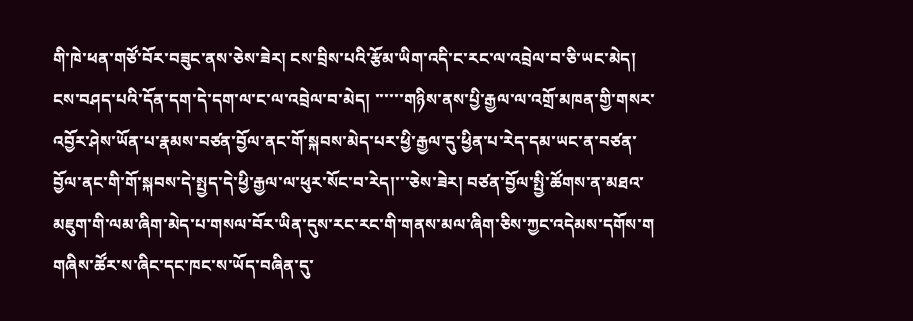གི་ཁེ་ཕན་གཙོ་བོར་བཟུང་ནས་ཅེས་ཟེར། ངས་བྲིས་པའི་རྩོམ་ཡིག་འདི་ང་རང་ལ་འབྲེལ་བ་ཅི་ཡང་མེད། ངས་བཤད་པའི་དོན་དག་དེ་དག་ལ་ང་ལ་འབྲེལ་བ་མེད། ་་་་་་གཉིས་ནས་པྱི་རྒྱལ་ལ་འགྲོ་མཁན་གྱི་གསར་འབྱོར་ཤེས་ཡོན་པ་རྣམས་བཙན་བྱོལ་ནང་གོ་སྐབས་མེད་པར་ཕྱི་རྒྱལ་དུ་ཕྱིན་པ་རེད་དམ་ཡང་ན་བཙན་བྱོལ་ནང་གི་གོ་སྐབས་དེ་སྤྱད་དེ་ཕྱི་རྒྱལ་ལ་ཕུར་སོང་བ་རེད།་་་ཅེས་ཟེར། བཙན་བྱོལ་སྤྱི་ཚོགས་ན་མཐའ་མཇུག་གི་ལམ་ཞིག་མེད་པ་གསལ་བོར་ཡིན་དུས་རང་རང་གི་གནས་མལ་ཞིག་ཅིས་ཀྱང་འདེམས་དགོས་ག གཞིས་ཚོར་ས་ཞིང་དང་ཁང་ས་ཡོད་བཞིན་དུ་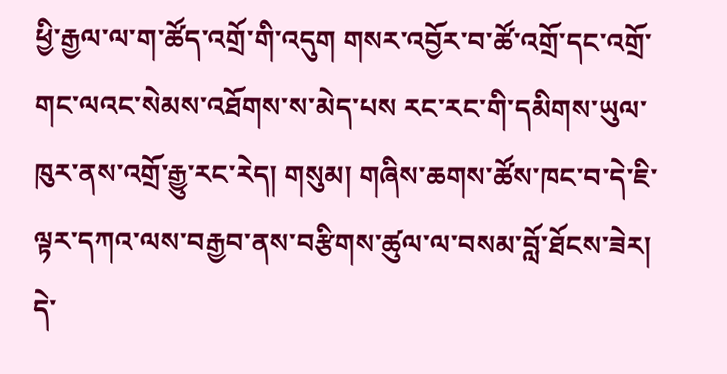ཕྱི་རྒྱལ་ལ་ག་ཚོད་འགྲོ་གི་འདུག གསར་འབྱོར་བ་ཚོ་འགྲོ་དང་འགྲོ་ གང་ལའང་སེམས་འཐོགས་ས་མེད་པས རང་རང་གི་དམིགས་ཡུལ་ཁུར་ནས་འགྲོ་རྒྱུ་རང་རེད། གསུམ། གཞིས་ཆགས་ཚོས་ཁང་བ་དེ་ཇི་ལྟར་དཀའ་ལས་བརྒྱབ་ནས་བརྩིགས་ཚུལ་ལ་བསམ་བློ་ཐོངས་ཟེར། དེ་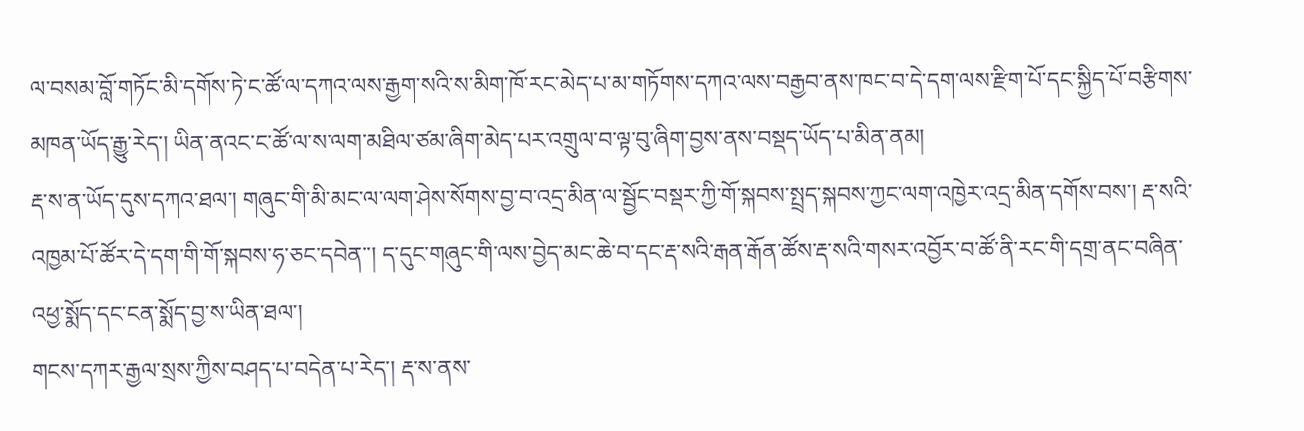ལ་བསམ་བློ་གཏོང་མི་དགོས་ཏེ་ང་ཚོ་ལ་དཀའ་ལས་རྒྱག་སའི་ས་མིག་ཁོ་རང་མེད་པ་མ་གཏོགས་དཀའ་ལས་བརྒྱབ་ནས་ཁང་བ་དེ་དག་ལས་རྫིག་པོ་དང་སྐྱིད་པོ་བརྩིགས་མཁན་ཡོད་རྒྱུ་རེད་། ཡིན་ནའང་ང་ཚོ་ལ་ས་ལག་མཐིལ་ཙམ་ཞིག་མེད་པར་འགྲུལ་བ་ལྟ་བུ་ཞིག་བྱས་ནས་བསྡད་ཡོད་པ་མིན་ནམ།
རྡ་ས་ན་ཡོད་དུས་དཀའ་ཐལ་། གཞུང་གི་མི་མང་ལ་ལག་ཤེས་སོགས་བྱ་བ་འདྲ་མིན་ལ་སྦྱོང་བསྡར་ཀྱི་གོ་སྐབས་སྤྲད་སྐབས་ཀྱང་ལག་འཁྱེར་འདྲ་མིན་དགོས་བས་། རྡ་སའི་འཁྱམ་པོ་ཚོར་དེ་དག་གི་གོ་སྐབས་ཧ་ཅང་དབེན་་། ད་དུང་གཞུང་གི་ལས་བྱེད་མང་ཆེ་བ་དང་རྡ་སའི་རྒན་རྒོན་ཚོས་རྡ་སའི་གསར་འབྱོར་བ་ཚོ་ནི་རང་གི་དགྲ་ནང་བཞིན་འཕྱ་སྨོད་དང་ངན་སྨོད་བྱ་ས་ཡིན་ཐལ་།
གངས་དཀར་རྒྱལ་སྲས་ཀྱིས་བཤད་པ་བདེན་པ་རེད་། རྡ་ས་ནས་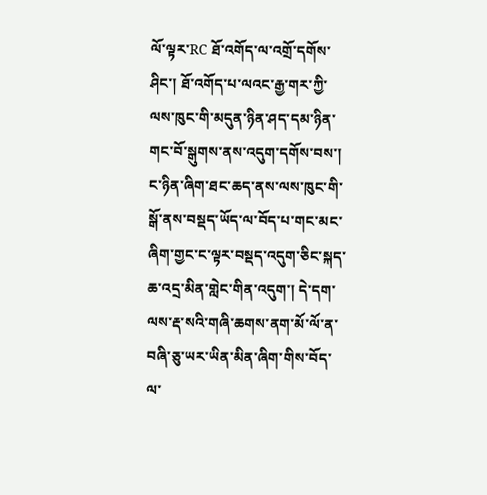ལོ་ལྟར་RC ཐོ་འགོད་ལ་འགྲོ་དགོས་ཤིང་། ཐོ་འགོད་པ་ལའང་རྒྱ་གར་ཀྱི་ལས་ཁུང་གི་མདུན་ཉིན་ཤད་དམ་ཉིན་གང་བོ་སྒུགས་ནས་འདུག་དགོས་བས་། ང་ཉིན་ཞིག་ཐང་ཆད་ནས་ལས་ཁུང་གི་སྒོ་ནས་བསྡད་ཡོད་ལ་བོད་པ་གང་མང་ཞིག་གྱང་ང་ལྟར་བསྡད་འདུག་ཅིང་སྐད་ཆ་འདྲ་མིན་གླེང་གིན་འདུག་། དེ་དག་ལས་རྡ་སའི་གཞི་ཆགས་ནག་མོ་ལོ་ན་བཞི་ཅུ་ཡར་ཡིན་མིན་ཞིག་གིས་བོད་ལ་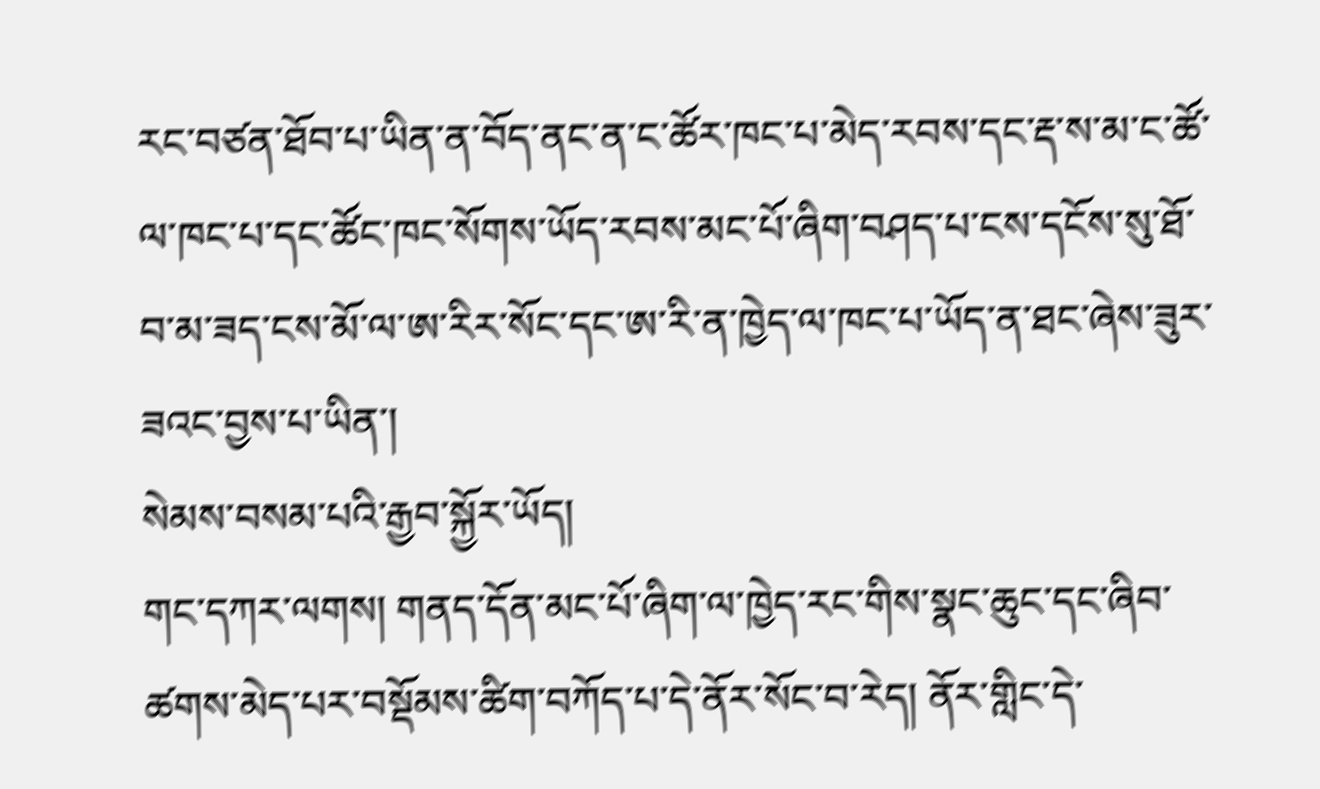རང་བཙན་ཐོབ་པ་ཡིན་ན་བོད་ནང་ན་ང་ཚོར་ཁང་པ་མེད་རབས་དང་རྡ་ས་མ་ང་ཚོ་ལ་ཁང་པ་དང་ཚོང་ཁང་སོགས་ཡོད་རབས་མང་པོ་ཞིག་བཤད་པ་ངས་དངོས་སུ་ཐོ་བ་མ་ཟད་ངས་མོ་ལ་ཨ་རིར་སོང་དང་ཨ་རི་ན་ཁྱེད་ལ་ཁང་པ་ཡོད་ན་ཐང་ཞེས་ཟུར་ཟའང་བྱས་པ་ཡིན་།
སེམས་བསམ་པའི་རྒྱབ་སྐྱོར་ཡོད།
གང་དཀར་ལགས། གནད་དོན་མང་པོ་ཞིག་ལ་ཁྱེད་རང་གིས་སྣང་ཆུང་དང་ཞིབ་ཚགས་མེད་པར་བསྡོམས་ཚིག་བཀོད་པ་དེ་ནོར་སོང་བ་རེད། ནོར་གླིང་དེ་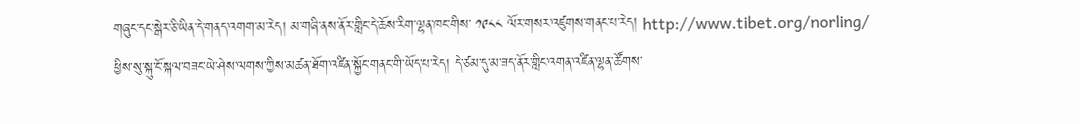གཞུང་དང་སྒེར་ཅི་ཡིན་དེ་གནད་འགག་མ་རེད། མ་གཞི་ནས་ནོར་གླིང་དེ་ཆོས་རིག་ལྷན་ཁང་གིས་ ༡༩༨༨ ལོར་གསར་འཛུགས་གནང་པ་རེད། http://www.tibet.org/norling/ ཕྱིས་སུ་སྐུ་ངོ་སྐལ་བཟང་ཡེ་ཤེས་ལགས་ཀྱིས་མཚན་ཐོག་འཛིན་སྐྱོང་གནང་གི་ཡོད་པ་རེད། དེ་ཙམ་དུ་མ་ཟད་ནོར་གླིང་འགན་འཛིན་ལྷན་ཚོགས་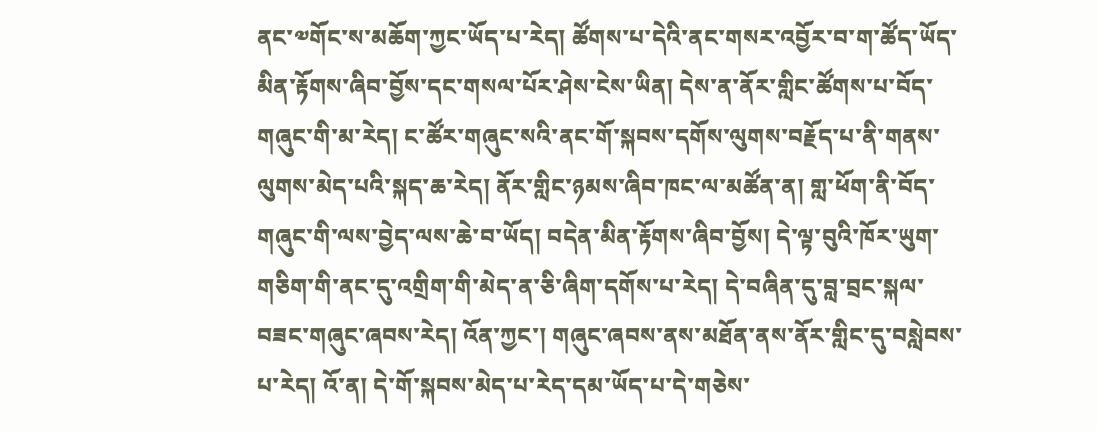ནང་༧གོང་ས་མཆོག་ཀྱང་ཡོད་པ་རེད། ཚོགས་པ་དེའི་ནང་གསར་འབྱོར་བ་ག་ཚོད་ཡོད་མིན་རྟོགས་ཞིབ་བྱོས་དང་གསལ་པོར་ཤེས་ངེས་ཡིན། དེས་ན་ནོར་གླིང་ཚོགས་པ་བོད་གཞུང་གི་མ་རེད། ང་ཚོར་གཞུང་སའི་ནང་གོ་སྐབས་དགོས་ལུགས་བརྗོད་པ་ནི་གནས་ལུགས་མེད་པའི་སྐད་ཆ་རེད། ནོར་གླིང་ཉམས་ཞིབ་ཁང་ལ་མཚོན་ན། གླ་ཕོག་ནི་བོད་གཞུང་གི་ལས་བྱེད་ལས་ཆེ་བ་ཡོད། བདེན་མིན་རྟོགས་ཞིབ་བྱོས། དེ་ལྟ་བུའི་ཁོར་ཡུག་གཅིག་གི་ནང་དུ་འགྲིག་གི་མེད་ན་ཅི་ཞིག་དགོས་པ་རེད། དེ་བཞིན་དུ་བླ་བྲང་སྐལ་བཟང་གཞུང་ཞབས་རེད། འོན་ཀྱང་། གཞུང་ཞབས་ནས་མཐོན་ནས་ནོར་གླིང་དུ་བསླེབས་པ་རེད། འོ་ན། དེ་གོ་སྐབས་མེད་པ་རེད་དམ་ཡོད་པ་དེ་གཅེས་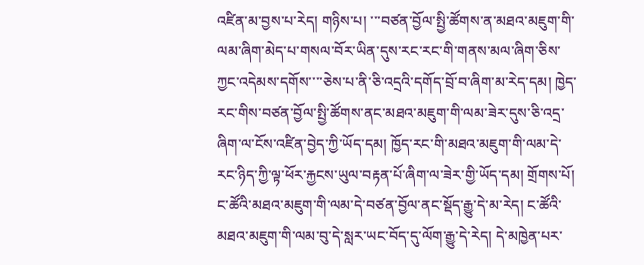འཛིན་མ་བྱས་པ་རེད། གཉིས་པ། ་་་བཙན་བྱོལ་སྤྱི་ཚོགས་ན་མཐའ་མཇུག་གི་ལམ་ཞིག་མེད་པ་གསལ་བོར་ཡིན་དུས་རང་རང་གི་གནས་མལ་ཞིག་ཅིས་ཀྱང་འདེམས་དགོས་་་་ཅེས་པ་ནི་ཅི་འདྲའི་དགོད་བྲོ་བ་ཞིག་མ་རེད་དམ། ཁྱེད་རང་གིས་བཙན་བྱོལ་སྤྱི་ཚོགས་ནང་མཐའ་མཇུག་གི་ལམ་ཟེར་དུས་ཅི་འདྲ་ཞིག་ལ་ངོས་འཛིན་བྱེད་ཀྱི་ཡོད་དམ། ཁྱོད་རང་གི་མཐའ་མཇུག་གི་ལམ་དེ་རང་ཉིད་ཀྱི་ལྟ་ཕོར་རྐྱངས་ཡུལ་བརྟན་པོ་ཞིག་ལ་ཟེར་གྱི་ཡོད་དམ། གྲོགས་པོ། ང་ཚོའི་མཐའ་མཇུག་གི་ལམ་དེ་བཙན་བྱོལ་ནང་སྡོད་རྒྱུ་དེ་མ་རེད། ང་ཚོའི་མཐའ་མཇུག་གི་ལམ་བུ་དེ་སླར་ཡང་བོད་དུ་ལོག་རྒྱུ་དེ་རེད། དེ་མཁྱེན་པར་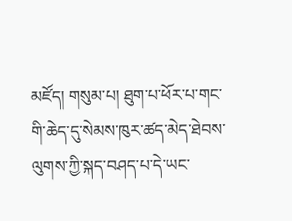མཛོད། གསུམ་པ། ཐུག་པ་ཕོར་པ་གང་གི་ཆེད་དུ་སེམས་ཁུར་ཚད་མེད་ཐེབས་ལུགས་ཀྱི་སྐད་བཤད་པ་དེ་ཡང་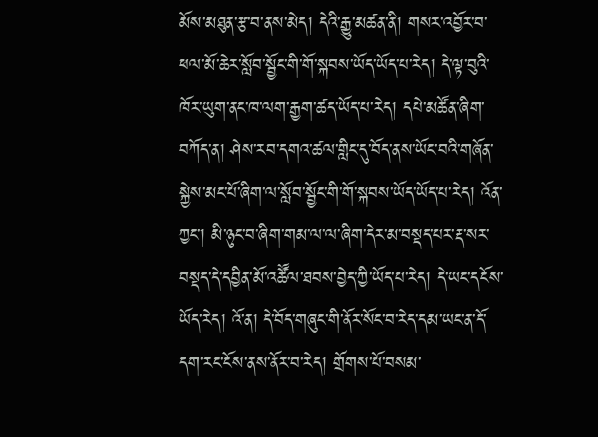མོས་མཐུན་རྩ་བ་ནས་མེད། དེའི་རྒྱུ་མཚན་ནི། གསར་འབྱོར་བ་ཕལ་མོ་ཆེར་སློབ་སྦྱོང་གི་གོ་སྐབས་ཡོད་ཡོད་པ་རེད། དེ་ལྟ་བུའི་ཁོར་ཡུག་ནང་ཁ་ལག་རྒྱག་ཚད་ཡོད་པ་རེད། དཔེ་མཚོན་ཞིག་བཀོད་ན། ཤེས་རབ་དགའ་ཚལ་གླིང་དུ་བོད་ནས་ཡོང་བའི་གཞོན་སྐྱེས་མང་པོ་ཞིག་ལ་སློབ་སྦྱོང་གི་གོ་སྐབས་ཡོད་ཡོད་པ་རེད། འོན་ཀྱང་། མི་ཉུང་བ་ཞིག་གམ་ལ་ལ་ཞིག་དེར་མ་བསྡད་པར་རྡ་སར་བསྡད་དེ་དབྱིན་མོ་འཚཽལ་ཐབས་བྱེད་ཀྱི་ཡོད་པ་རེད། དེ་ཡང་དངོས་ཡོད་རེད། འོ་ན། དེ་བོད་གཞུང་གི་ནོར་སོང་བ་རེད་དམ་ཡང་ན་དོ་དག་རང་ངོས་ནས་ནོར་བ་རེད། གྲོགས་པོ་བསམ་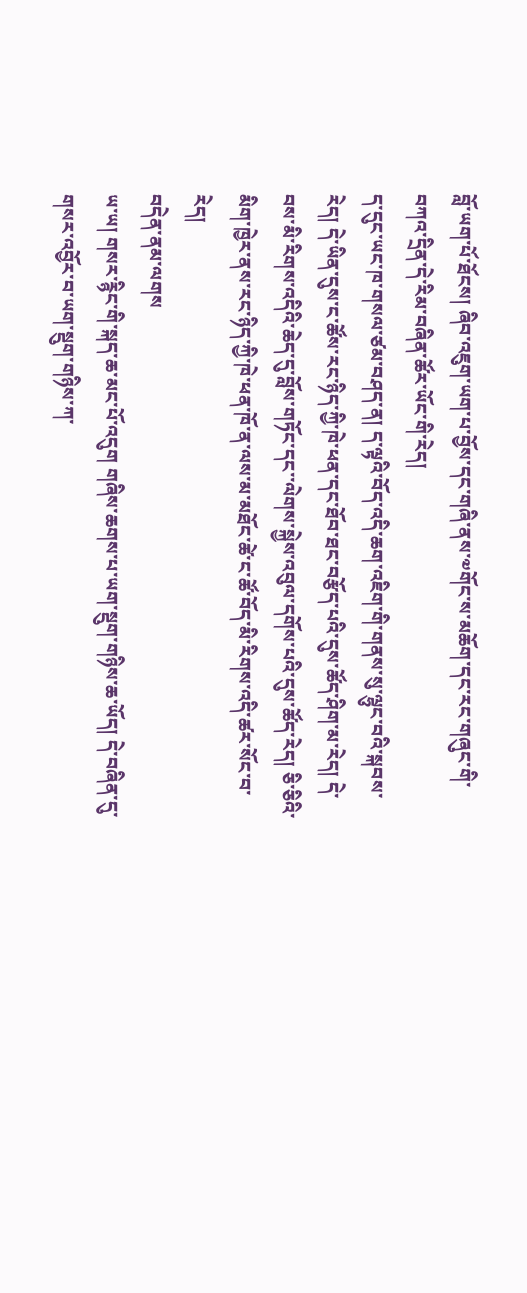བློ་ཡག་པོ་ཐོངས། ཞིབ་འཇུག་ཡག་པ་བྱོས་དང་གཞི་ནས་༧གོང་ས་མཆོག་དང་རང་གཞུང་གི་བཀའ་དྲིན་དེ་རིམ་བཞིན་ཚོར་ཡོང་གི་རེད།
ད་དུང་ཡང་ཁ་གསལ་ཙམ་བཤད་ན། ད་ལྟའི་བོད་འདི་ཆག་འཇིག་གི་གནས་སུ་ལྷུང་བའི་སྐབས་རེད། དེ་ཡིན་དུས་ང་ཚོས་རང་ཉིད་ཀྱི་ཁེ་ཕན་དང་ཐོབ་ཐང་བརྩོད་པའི་དུས་ཚོད་ཤིག་མ་རེད། དེ་བས་མི་རིགས་འདིའི་ཆེད་དུ་བློས་གཏོང་དང་་ལེགས་སྐྱེས་འབུལ་དགོས་པའི་དུས་ཚོད་རེད། ཅི་ཅིའི་མིག་ཁྱེར་ནས་རང་ཉིད་ཀྱི་ཁེ་ཕན་ཁོ་ན་ལས་མ་མཐོང་ཚེ་ང་ཚོ་བོད་མི་རིགས་འདི་ཚར་སོང་བ་རེད།
བདེན་ནམ་ལགས
ཡ་ཡ། གསར་རྙིང་གི་སྐད་ཆ་མང་པོ་འདུག གཞིས་ཆགས་པ་ཡག་སྡུག་གཉིས་ཆ་ཡོད། དེ་བཞིན་དུ་གསར་འབྱོར་བ་ཡག་སྡུག་གཉིས་ཀ་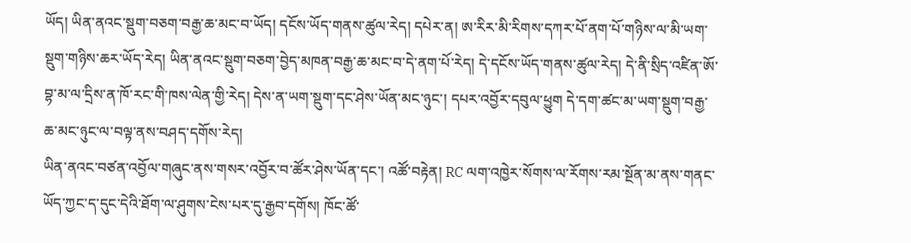ཡོད། ཡིན་ནའང་སྡུག་བཅག་བརྒྱ་ཆ་མང་བ་ཡོད། དངོས་ཡོད་གནས་ཚུལ་རེད། དཔེར་ན། ཨ་རིར་མི་རིགས་དཀར་པོ་ནག་པོ་གཉིས་ལ་མི་ཡག་སྡུག་གཉིས་ཆར་ཡོད་རེད། ཡིན་ནའང་སྡུག་བཅག་བྱེད་མཁན་བརྒྱ་ཆ་མང་བ་དེ་ནག་པོ་རེད། དེ་དངོས་ཡོད་གནས་ཚུལ་རེད། དེ་ནི་སྲིད་འཛིན་ཨོ་བྷ་མ་ལ་དྲིས་ན་ཁོ་རང་གི་ཁས་ལེན་གྱི་རེད། དེས་ན་ཡག་སྡུག་དང་ཤེས་ཡོན་མང་ཉུང་། དཔར་འབྱོར་དབུལ་ཕྱུག དེ་དག་ཚང་མ་ཡག་སྡུག་བརྒྱ་ཆ་མང་ཉུང་ལ་བལྟ་ནས་བཤད་དགོས་རེད།
ཡིན་ནའང་བཙན་འབྱོལ་གཞུང་ནས་གསར་འབྱོར་བ་ཚོར་ཤེས་ཡོན་དང་། འཚོ་བརྟེན། RC ལག་འཁྱེར་སོགས་ལ་རོགས་རམ་སྔོན་མ་ནས་གནང་ཡོད་ཀྱང་ད་དུང་དེའི་ཐོག་ལ་ཤུགས་ངེས་པར་དུ་རྒྱབ་དགོས། ཁོང་ཚོ་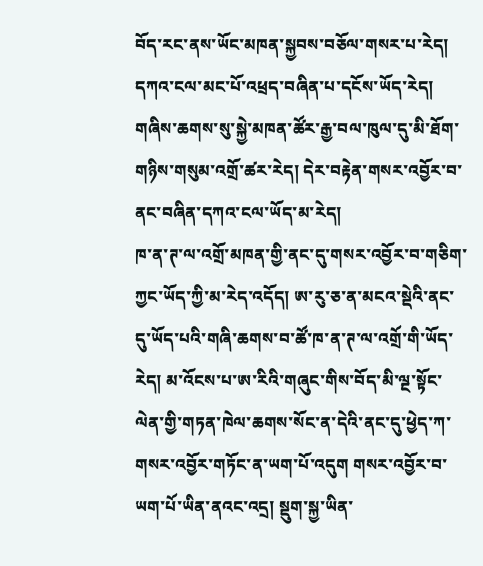བོད་རང་ནས་ཡོང་མཁན་སྐྱབས་བཅོལ་གསར་པ་རེད། དཀའ་ངལ་མང་པོ་འཕྲད་བཞིན་པ་དངོས་ཡོད་རེད། གཞིས་ཆགས་སུ་སྐྱེ་མཁན་ཚོར་རྒྱ་བལ་ཁུལ་དུ་མི་ཐོག་གཉིས་གསུམ་འགྲོ་ཚར་རེད། དེར་བརྟེན་གསར་འབྱོར་བ་ནང་བཞིན་དཀའ་ངལ་ཡོད་མ་རེད།
ཁ་ན་ཊ་ལ་འགྲོ་མཁན་གྱི་ནང་དུ་གསར་འབྱོར་བ་གཅིག་ཀྱང་ཡོད་ཀྱི་མ་རེད་འདོད། ཨ་རུ་ཅ་ན་མངའ་སྡེའི་ནང་དུ་ཡོད་པའི་གཞི་ཆགས་བ་ཚོ་ཁ་ན་ཊ་ལ་འགྲོ་གི་ཡོད་རེད། མ་འོངས་པ་ཨ་རིའི་གཞུང་གིས་བོད་མི་ལྔ་སྟོང་ལེན་གྱི་གཏན་ཁེལ་ཆགས་སོང་ན་དེའི་ནང་དུ་ཕྱེད་ཀ་གསར་འབྱོར་གཏོང་ན་ཡག་པོ་འདུག གསར་འབྱོར་བ་ཡག་པོ་ཡིན་ནའང་འདྲ། སྡུག་སྐྱ་ཡིན་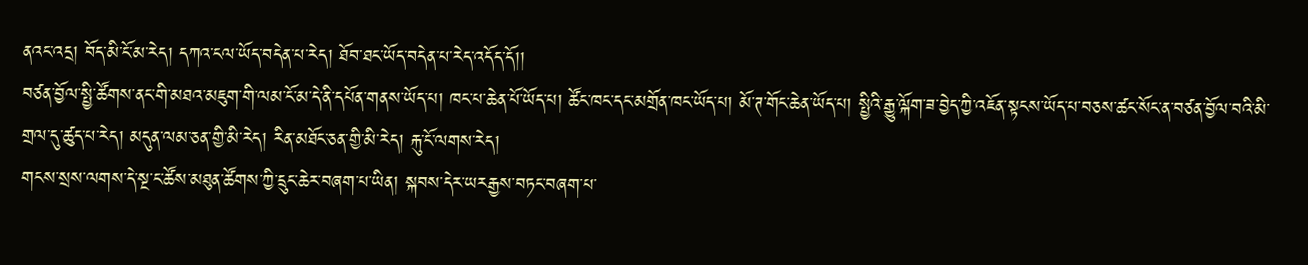ནའང་འདྲ། བོད་མི་ངོ་མ་རེད། དཀའ་ངལ་ཡོད་བདེན་པ་རེད། ཐོབ་ཐང་ཡོད་བདེན་པ་རེད་འདོད་དོ།།
བཙན་བྱོལ་སྤྱི་ཚོགས་ནང་གི་མཐའ་མཇུག་གི་ལམ་ངོ་མ་དེ་ནི་དཔོན་གནས་ཡོད་པ། ཁང་པ་ཆེན་པོ་ཡོད་པ། ཚོང་ཁང་དང་མགྲོན་ཁང་ཡོད་པ། མོ་ཊ་གོང་ཆེན་ཡོད་པ། སྤྱིའི་རྒྱུ་ལྐོག་ཟ་བྱེད་ཀྱི་འཇོན་སྟངས་ཡོད་པ་བཅས་ཚང་སོང་ན་བཙན་བྱོལ་བའི་མི་གྲལ་དུ་ཚུད་པ་རེད། མདུན་ལམ་ཅན་གྱི་མི་རེད། རིན་མཐོང་ཅན་གྱི་མི་རེད། རྐུ་ངོ་ལགས་རེད།
གངས་སྲས་ལགས་དེ་སྔ་ང་ཚོས་མཐུན་ཚོགས་ཀྱི་དྲུང་ཆེར་བཞག་པ་ཡིན། སྐབས་དེར་ཡརརྒྱས་བཏང་བཞག་པ་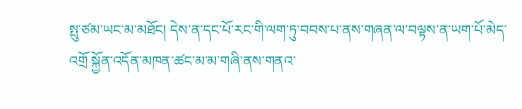སྤུ་ཙམ་ཡང་མ་མཐོང། དེས་ན་དང་པོ་རང་གི་ལག་ཏུ་བབས་པ་ནས་གཞན་ལ་བལྟས་ན་ཡག་པོ་མེད་འགྲོ སྐྱོན་འདོན་མཁན་ཚང་མ་མ་གཞི་ནས་གནའ་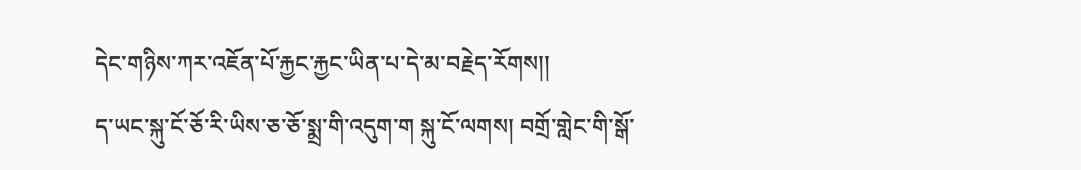དེང་གཉིས་ཀར་འཇོན་པོ་རྐྱང་རྐྱང་ཡིན་པ་དེ་མ་བརྗེད་རོགས།།
ད་ཡང་སྐུ་ངོ་ཅོ་རི་ཡིས་ཅ་ཅོ་སྨྲ་གི་འདུག་ག སྐུ་ངོ་ལགས། བགྲོ་གླེང་གི་སྒོ་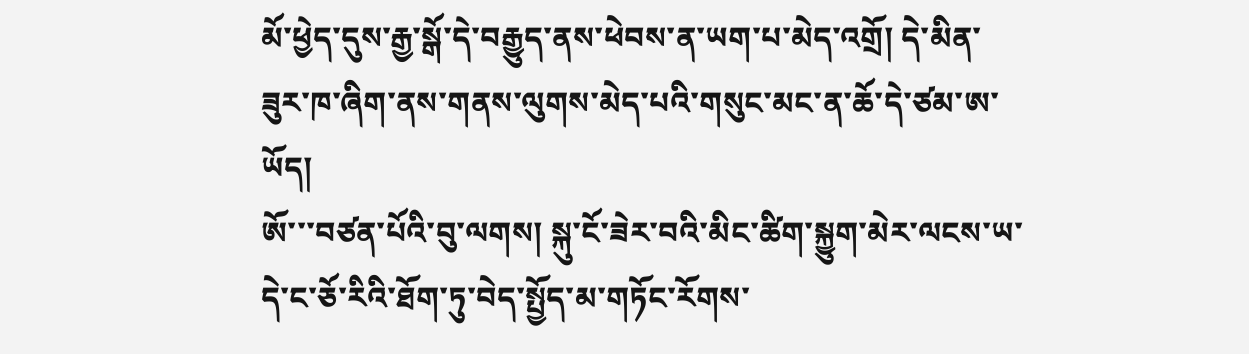མོ་ཕྱེད་དུས་རྒྱ་སྒོ་དེ་བརྒྱུད་ནས་ཕེབས་ན་ཡག་པ་མེད་འགྲོ། དེ་མིན་ཟུར་ཁ་ཞིག་ནས་གནས་ལུགས་མེད་པའི་གསུང་མང་ན་ཆོ་དེ་ཙམ་ཨ་ཡོད།
ཨོ་་་བཙན་པོའི་བུ་ལགས། སྐུ་ངོ་ཟེར་བའི་མིང་ཚིག་སྐྱུག་མེར་ལངས་ཡ་དེ་ང་ཅོ་རིའི་ཐོག་ཏུ་བེད་སྤྱོད་མ་གཏོང་རོགས་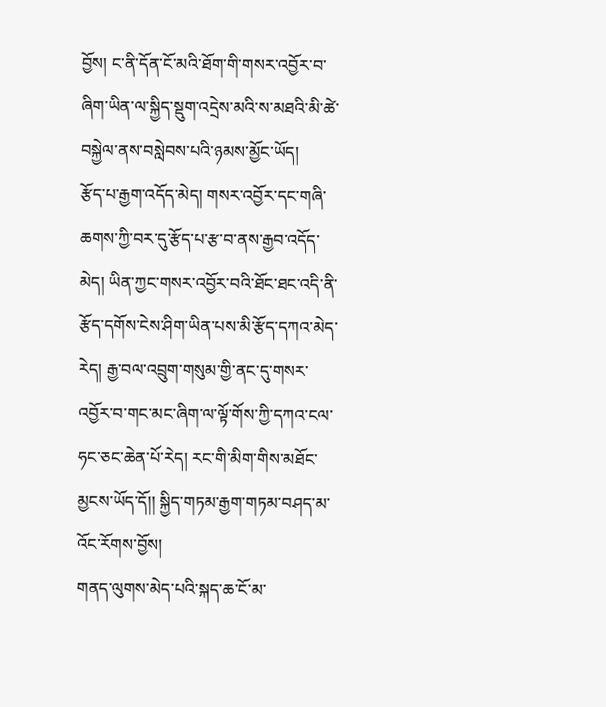བྱོས། ང་ནི་དོན་ངོ་མའི་ཐོག་གི་གསར་འབྱོར་བ་ཞིག་ཡིན་ལ་སྐྱིད་སྡུག་འདྲེས་མའི་ས་མཐའི་མི་ཚེ་བསྐྱེལ་ནས་བསླེབས་པའི་ཉམས་མྱོང་ཡོད།
རྩོད་པ་རྒྱག་འདོད་མེད། གསར་འབྱོར་དང་གཞི་ཆགས་ཀྱི་བར་དུ་རྩོད་པ་རྩ་བ་ནས་རྒྱབ་འདོད་མེད། ཡིན་ཀྱང་གསར་འབྱོར་བའི་ཐོང་ཐང་འདི་ནི་རྩོད་དགོས་ངེས་ཤིག་ཡིན་པས་མི་རྩོད་དཀའ་མེད་རེད། རྒྱ་བལ་འབྲུག་གསུམ་གྱི་ནང་དུ་གསར་འབྱོར་བ་གང་མང་ཞིག་ལ་ལྟོ་གོས་ཀྱི་དཀའ་ངལ་ཧང་ཅང་ཆེན་པོ་རེད། རང་གི་མིག་གིས་མཐོང་མྱངས་ཡོད་དོ།། སྐྱིད་གཏམ་རྒྱག་གཏམ་བཤད་མ་འོང་རོགས་བྱོས།
གནད་ལུགས་མེད་པའི་སྐད་ཆ་ངོ་མ་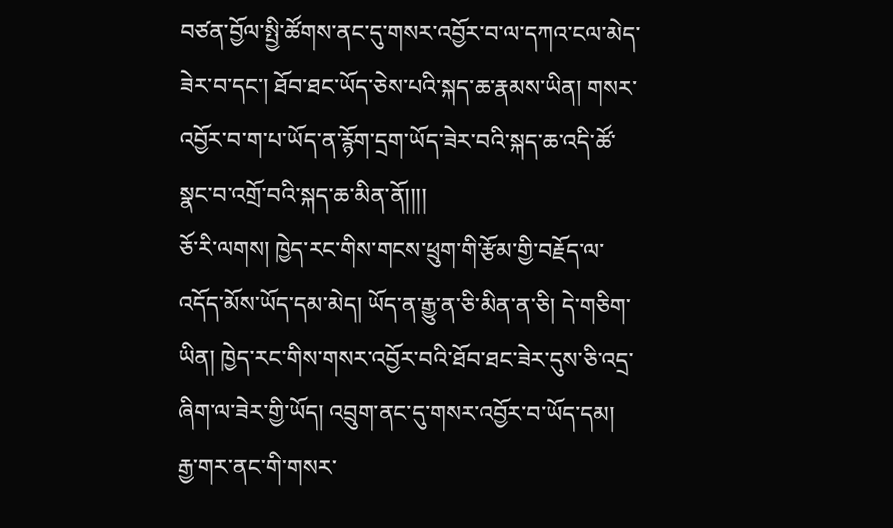བཙན་བྱོལ་སྤྱི་ཚོགས་ནང་དུ་གསར་འབྱོར་བ་ལ་དཀའ་ངལ་མེད་ཟེར་བ་དང་། ཐོབ་ཐང་ཡོད་ཅེས་པའི་སྐད་ཆ་རྣམས་ཡིན། གསར་འབྱོར་བ་ག་པ་ཡོད་ན་རྙོག་དྲག་ཡོད་ཟེར་བའི་སྐད་ཆ་འདི་ཚོ་སྣང་བ་འགྲོ་བའི་སྐད་ཆ་མིན་ནོ།།།།
ཅོ་རི་ལགས། ཁྱེད་རང་གིས་གངས་ཕྲུག་གི་རྩོམ་གྱི་བརྗོད་ལ་འདོད་མོས་ཡོད་དམ་མེད། ཡོད་ན་རྒྱུ་ན་ཅི་མིན་ན་ཅི། དེ་གཅིག་ཡིན། ཁྱེད་རང་གིས་གསར་འབྱོར་བའི་ཐོབ་ཐང་ཟེར་དུས་ཅི་འདྲ་ཞིག་ལ་ཟེར་གྱི་ཡོད། འབྲུག་ནང་དུ་གསར་འབྱོར་བ་ཡོད་དམ། རྒྱ་གར་ནང་གི་གསར་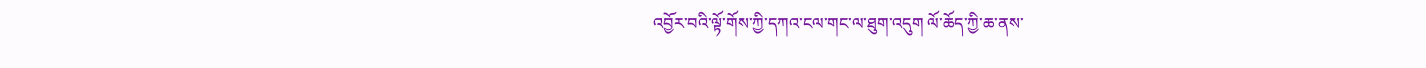འབྱོར་བའི་ལྟོ་གོས་ཀྱི་དཀའ་ངལ་གང་ལ་ཐུག་འདུག ལོ་ཆོད་ཀྱི་ཆ་ནས་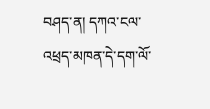བཤད་ན། དཀའ་ངལ་འཕྲད་མཁན་དེ་དག་ལོ་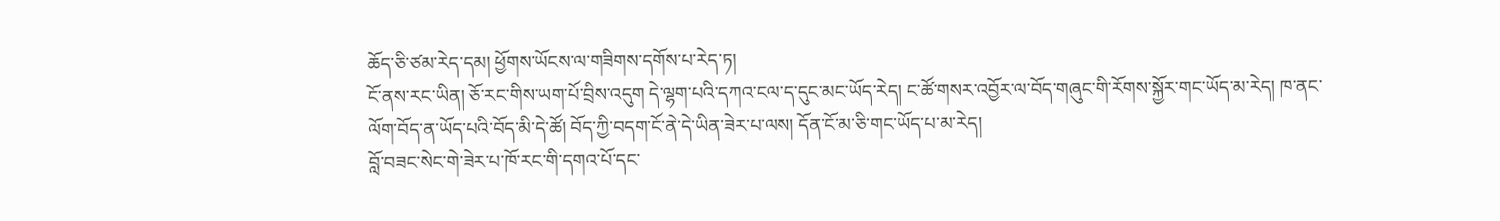ཆོད་ཅི་ཙམ་རེད་དམ། ཕྱོགས་ཡོངས་ལ་གཟིགས་དགོས་པ་རེད་ཏ།
ངོ་ནས་རང་ཡིན། ཅོ་རང་གིས་ཡག་པོ་བྲིས་འདུག དེ་ལྷག་པའི་དཀའ་ངལ་ད་དུང་མང་ཡོད་རེད། ང་ཚོ་གསར་འབྱོར་ལ་བོད་གཞུང་གི་རོགས་སྐྱོར་གང་ཡོད་མ་རེད། ཁ་ནང་ལོག་བོད་ན་ཡོད་པའི་བོད་མི་དེ་ཚོ། བོད་ཀྱི་བདག་ངོ་ནེ་དེ་ཡིན་ཟེར་པ་ལས། དོན་ངོ་མ་ཅི་གང་ཡོད་པ་མ་རེད།
བློ་བཟང་སེང་གེ་ཟེར་པ་ཁོ་རང་གི་དགའ་པོ་དང་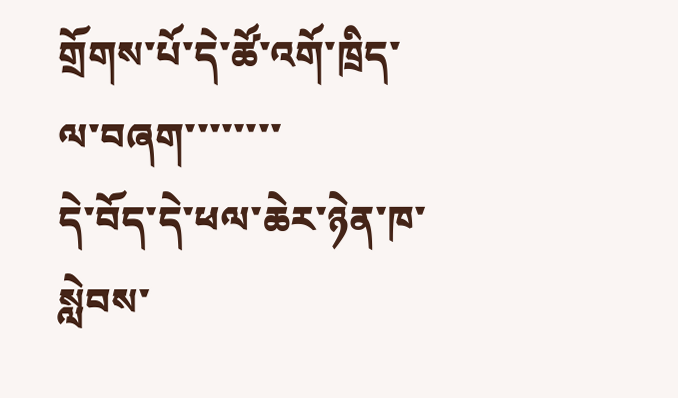གྲོགས་པོ་དེ་ཚོ་འགོ་ཁྲིད་ལ་བཞག་་་་་་་་
དེ་བོད་དེ་ཕལ་ཆེར་ཉེན་ཁ་སླེབས་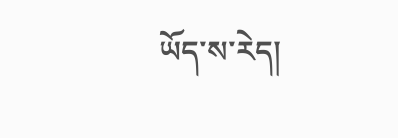ཡོད་ས་རེད།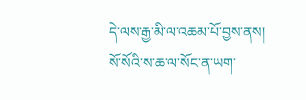དེ་ལས་རྒྱ་མི་ལ་འཆམ་པོ་བྱས་ནས། སོ་སོའི་ས་ཆ་ལ་སོང་ན་ཡག་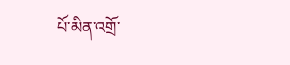པོ་མིན་འགྲོ་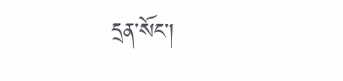དྲན་སོང་།